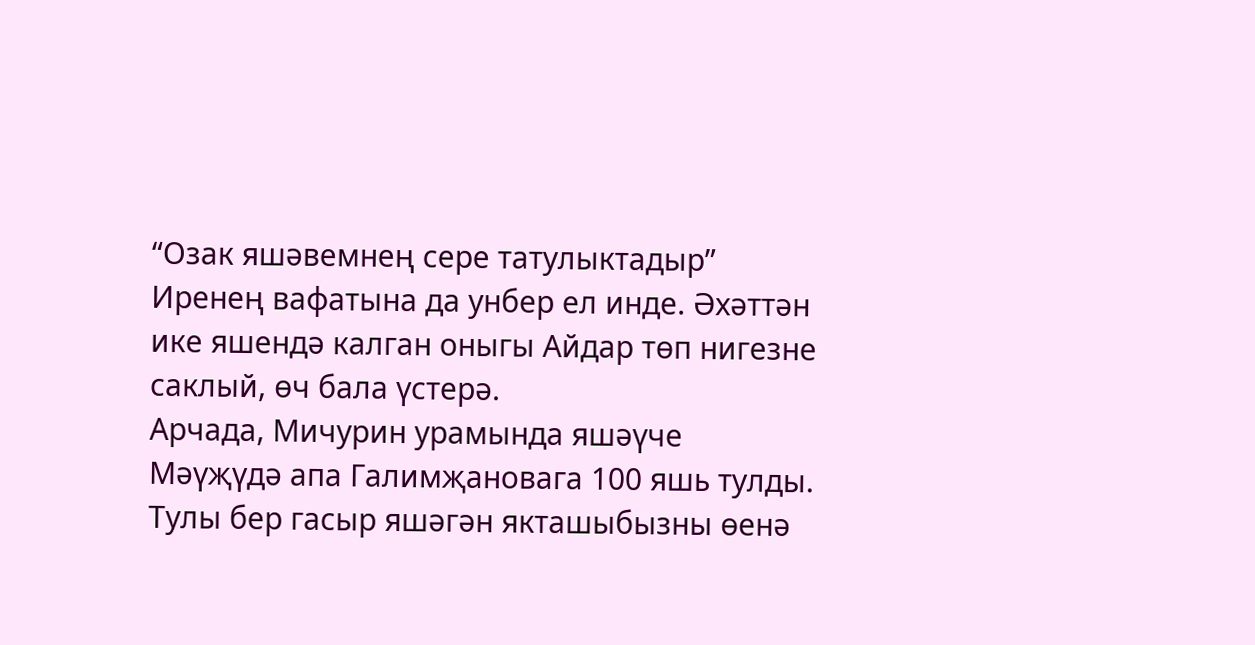“Озак яшәвемнең сере татулыктадыр”
Иренең вафатына да унбер ел инде. Әхәттән ике яшендә калган оныгы Айдар төп нигезне саклый, өч бала үстерә.
Арчада, Мичурин урамында яшәүче Мәүҗүдә апа Галимҗановага 100 яшь тулды.
Тулы бер гасыр яшәгән якташыбызны өенә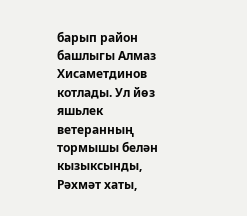барып район башлыгы Алмаз Хисаметдинов котлады. Ул йөз яшьлек ветеранның тормышы белән кызыксынды, Рәхмәт хаты,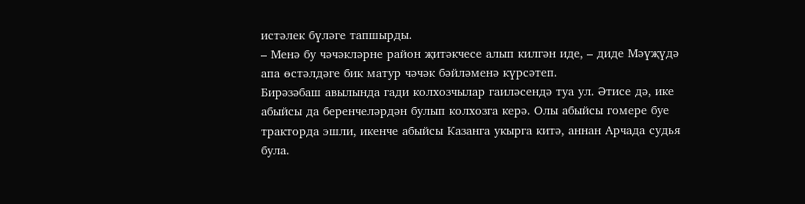истәлек бүләге тапшырды.
– Менә бу чәчәкләрне район җитәкчесе алып килгән иде, – диде Мәүҗүдә апа өстәлдәге бик матур чәчәк бәйләменә күрсәтеп.
Бирәзәбаш авылында гади колхозчылар гаиләсендә туа ул. Әтисе дә, ике абыйсы да беренчеләрдән булып колхозга керә. Олы абыйсы гомере буе тракторда эшли, икенче абыйсы Казанга укырга китә, аннан Арчада судья була.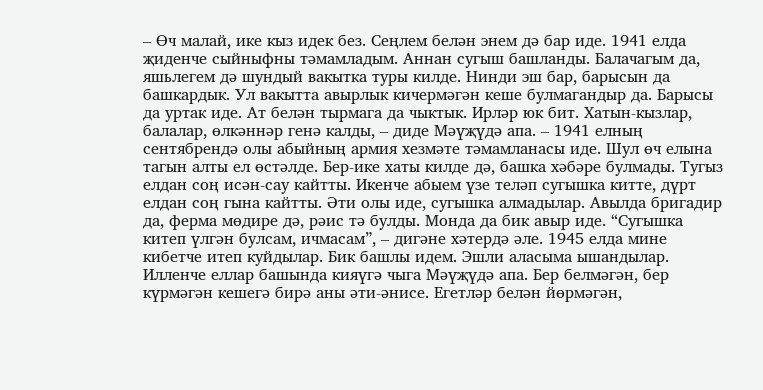– Өч малай, ике кыз идек без. Сеңлем белән энем дә бар иде. 1941 елда җиденче сыйныфны тәмамладым. Аннан сугыш башланды. Балачагым да, яшьлегем дә шундый вакытка туры килде. Нинди эш бар, барысын да башкардык. Ул вакытта авырлык кичермәгән кеше булмагандыр да. Барысы да уртак иде. Ат белән тырмага да чыктык. Ирләр юк бит. Хатын-кызлар, балалар, өлкәннәр генә калды, – диде Мәүҗүдә апа. – 1941 елның сентябрендә олы абыйның армия хезмәте тәмамланасы иде. Шул өч елына тагын алты ел өстәлде. Бер-ике хаты килде дә, башка хәбәре булмады. Тугыз елдан соң исән-сау кайтты. Икенче абыем үзе теләп сугышка китте, дүрт елдан соң гына кайтты. Әти олы иде, сугышка алмадылар. Авылда бригадир да, ферма мөдире дә, рәис тә булды. Монда да бик авыр иде. “Сугышка китеп үлгән булсам, ичмасам”, – дигәне хәтердә әле. 1945 елда мине кибетче итеп куйдылар. Бик башлы идем. Эшли аласыма ышандылар.
Илленче еллар башында кияүгә чыга Мәүҗүдә апа. Бер белмәгән, бер күрмәгән кешегә бирә аны әти-әнисе. Егетләр белән йөрмәгән,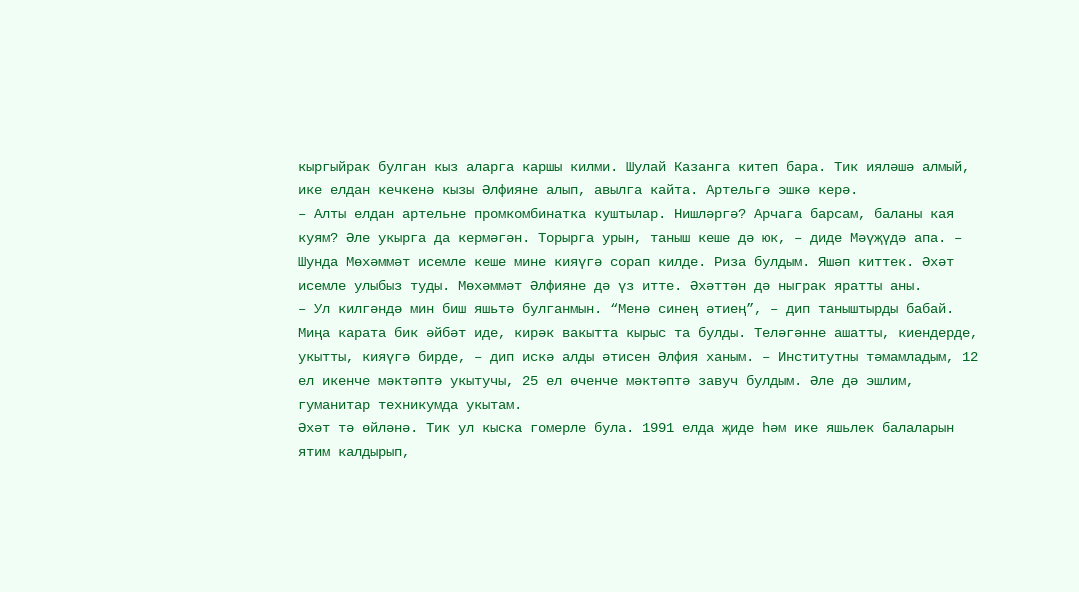кыргыйрак булган кыз аларга каршы килми. Шулай Казанга китеп бара. Тик ияләшә алмый, ике елдан кечкенә кызы Әлфияне алып, авылга кайта. Артельгә эшкә керә.
– Алты елдан артельне промкомбинатка куштылар. Нишләргә? Арчага барсам, баланы кая куям? Әле укырга да кермәгән. Торырга урын, таныш кеше дә юк, – диде Мәүҗүдә апа. – Шунда Мөхәммәт исемле кеше мине кияүгә сорап килде. Риза булдым. Яшәп киттек. Әхәт исемле улыбыз туды. Мөхәммәт Әлфияне дә үз итте. Әхәттән дә ныграк яратты аны.
– Ул килгәндә мин биш яшьтә булганмын. “Менә синең әтиең”, – дип таныштырды бабай. Миңа карата бик әйбәт иде, кирәк вакытта кырыс та булды. Теләгәнне ашатты, киендерде, укытты, кияүгә бирде, – дип искә алды әтисен Әлфия ханым. – Институтны тәмамладым, 12 ел икенче мәктәптә укытучы, 25 ел өченче мәктәптә завуч булдым. Әле дә эшлим, гуманитар техникумда укытам.
Әхәт тә өйләнә. Тик ул кыска гомерле була. 1991 елда җиде һәм ике яшьлек балаларын ятим калдырып,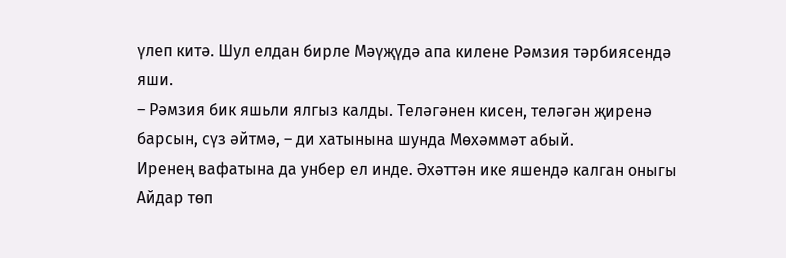үлеп китә. Шул елдан бирле Мәүҗүдә апа килене Рәмзия тәрбиясендә яши.
– Рәмзия бик яшьли ялгыз калды. Теләгәнен кисен, теләгән җиренә барсын, сүз әйтмә, – ди хатынына шунда Мөхәммәт абый.
Иренең вафатына да унбер ел инде. Әхәттән ике яшендә калган оныгы Айдар төп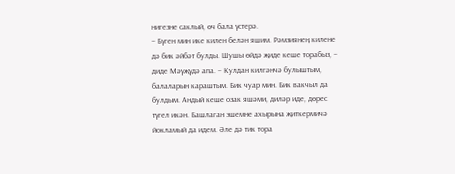нигезне саклый, өч бала үстерә.
– Бүген мин ике килен белән яшим. Рәмзиянең килене дә бик әйбәт булды. Шушы өйдә җиде кеше торабыз, – диде Мәүҗүдә апа. – Кулдан килгәнчә булыштым, балаларын караштым. Бик чуар мин. Бик вакчыл да булдым. Андый кеше озак яшәми, диләр иде, дөрес түгел икән. Башлаган эшемне ахырына җиткермичә йокламый да идем. Әле дә тик тора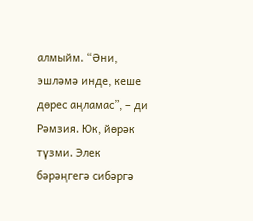алмыйм. “Әни, эшләмә инде, кеше дөрес аңламас”, – ди Рәмзия. Юк, йөрәк түзми. Элек бәрәңгегә сибәргә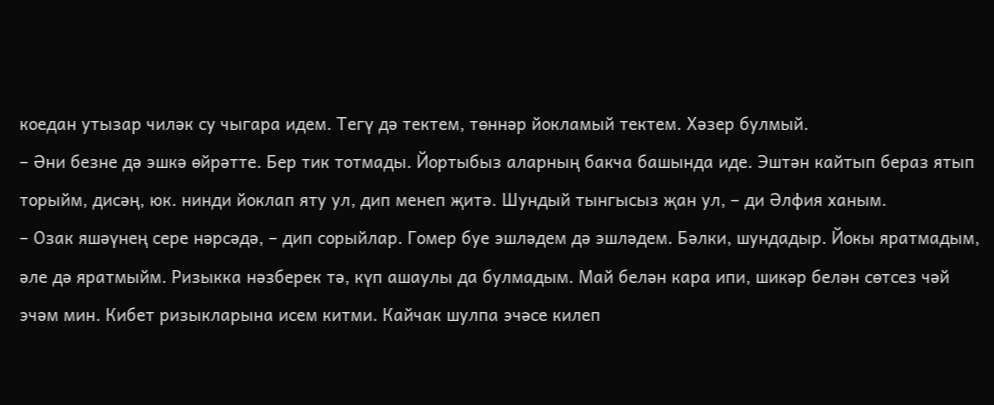коедан утызар чиләк су чыгара идем. Тегү дә тектем, төннәр йокламый тектем. Хәзер булмый.
– Әни безне дә эшкә өйрәтте. Бер тик тотмады. Йортыбыз аларның бакча башында иде. Эштән кайтып бераз ятып торыйм, дисәң, юк. нинди йоклап яту ул, дип менеп җитә. Шундый тынгысыз җан ул, – ди Әлфия ханым.
– Озак яшәүнең сере нәрсәдә, – дип сорыйлар. Гомер буе эшләдем дә эшләдем. Бәлки, шундадыр. Йокы яратмадым, әле дә яратмыйм. Ризыкка нәзберек тә, күп ашаулы да булмадым. Май белән кара ипи, шикәр белән сөтсез чәй эчәм мин. Кибет ризыкларына исем китми. Кайчак шулпа эчәсе килеп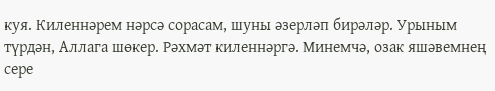куя. Киленнәрем нәрсә сорасам, шуны әзерләп бирәләр. Урыным түрдән, Аллага шөкер. Рәхмәт киленнәргә. Минемчә, озак яшәвемнең сере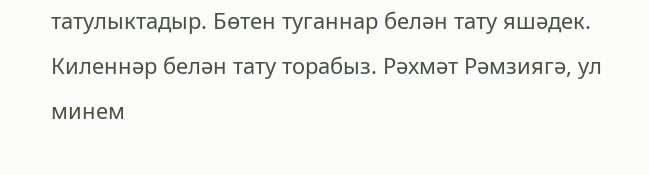татулыктадыр. Бөтен туганнар белән тату яшәдек. Киленнәр белән тату торабыз. Рәхмәт Рәмзиягә, ул минем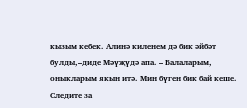кызым кебек. Алинә киленем дә бик әйбәт булды,–диде Мәүҗүдә апа. – Балаларым, оныкларым якын итә. Мин бүген бик бай кеше.
Следите за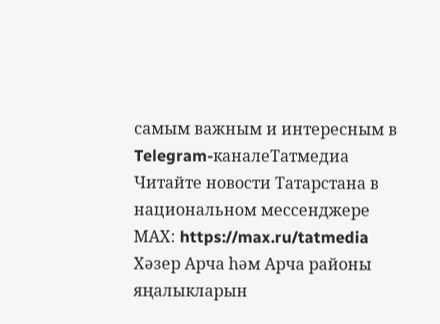самым важным и интересным в Telegram-каналеТатмедиа
Читайте новости Татарстана в национальном мессенджере MАХ: https://max.ru/tatmedia
Хәзер Арча һәм Арча районы яңалыкларын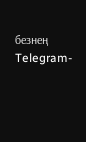безнең Telegram-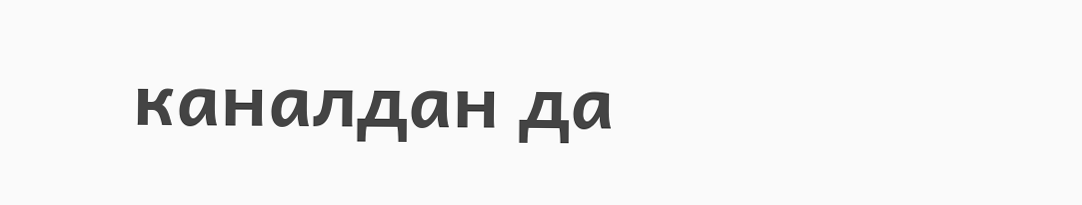каналдан да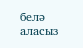белә аласыз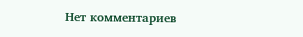Нет комментариев